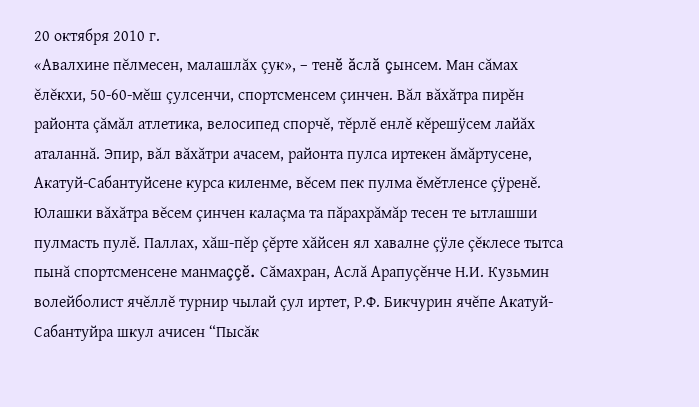20 октября 2010 г.
«Авалхине пĕлмесен, малашлăх çук», – тенĕ ăслă çынсем. Ман сăмах ĕлĕкхи, 50-60-мĕш çулсенчи, спортсменсем çинчен. Вăл вăхăтра пирĕн районта çăмăл атлетика, велосипед спорчĕ, тĕрлĕ енлĕ кĕрешÿсем лайăх аталаннă. Эпир, вăл вăхăтри ачасем, районта пулса иртекен ăмăртусене, Акатуй-Сабантуйсене курса киленме, вĕсем пек пулма ĕмĕтленсе çÿренĕ. Юлашки вăхăтра вĕсем çинчен калаçма та пăрахрăмăр тесен те ытлашши пулмасть пулĕ. Паллах, хăш-пĕр çĕрте хăйсен ял хавалне çÿле çĕклесе тытса пынă спортсменсене манмаççĕ. Сăмахран, Аслă Арапуçĕнче Н.И. Кузьмин волейболист ячĕллĕ турнир чылай çул иртет, Р.Ф. Бикчурин ячĕпе Акатуй-Сабантуйра шкул ачисен “Пысăк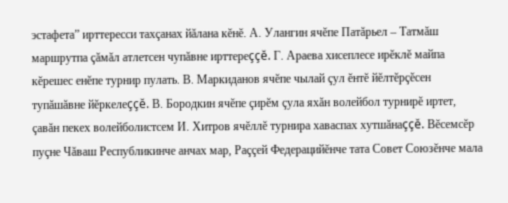эстафета” ирттересси тахçанах йăлана кĕнĕ. А. Улангин ячĕпе Патăрьел – Татмăш маршрутпа çăмăл атлетсен чупăвне ирттереççĕ. Г. Араева хисеплесе ирĕклĕ майпа кĕрешес енĕпе турнир пулать. В. Маркиданов ячĕпе чылай çул ĕнтĕ йĕлтĕрçĕсен тупăшăвне йĕркелеççĕ. В. Бородкин ячĕпе çирĕм çула яхăн волейбол турнирĕ иртет, çавăн пекех волейболистсем И. Хитров ячĕллĕ турнира хаваспах хутшăнаççĕ. Вĕсемсĕр пуçне Чăваш Республикинче анчах мар, Раççей Федерацийĕнче тата Совет Союзĕнче мала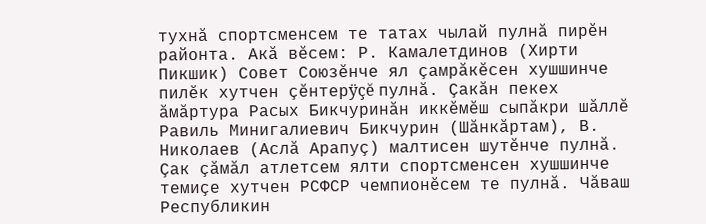тухнă спортсменсем те татах чылай пулнă пирĕн районта. Акă вĕсем: Р. Камалетдинов (Хирти Пикшик) Совет Союзĕнче ял çамрăкĕсен хушшинче пилĕк хутчен çĕнтерÿçĕ пулнă. Çакăн пекех ăмăртура Расых Бикчуринăн иккĕмĕш сыпăкри шăллĕ Равиль Минигалиевич Бикчурин (Шăнкăртам), В. Николаев (Аслă Арапуç) малтисен шутĕнче пулнă. Çак çăмăл атлетсем ялти спортсменсен хушшинче темиçе хутчен РСФСР чемпионĕсем те пулнă. Чăваш Республикин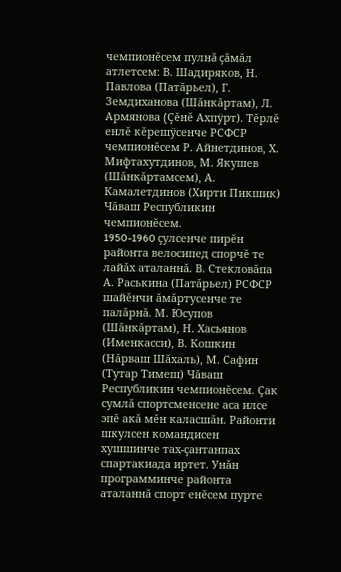чемпионĕсем пулнă çăмăл атлетсем: В. Шадиряков, Н. Павлова (Патăрьел), Г. Земдиханова (Шăнкăртам), Л. Армянова (Çĕнĕ Ахпÿрт). Тĕрлĕ енлĕ кĕрешÿсенче РСФСР чемпионĕсем Р. Айнетдинов, Х. Мифтахутдинов, М. Якушев (Шăнкăртамсем), А. Камалетдинов (Хирти Пикшик) Чăваш Республикин чемпионĕсем.
1950-1960 çулсенче пирĕн районта велосипед спорчĕ те лайăх аталаннă. В. Стекловăпа А. Раськина (Патăрьел) РСФСР шайĕнчи ăмăртусенче те палăрнă. М. Юсупов (Шăнкăртам), Н. Хасьянов (Именкасси), В. Кошкин (Нăрваш Шăхаль), М. Сафин (Тутар Тимеш) Чăваш Республикин чемпионĕсем. Çак сумлă спортсменсене аса илсе эпĕ акă мĕн каласшăн. Районти шкулсен командисен хушшинче тах-çантанпах спартакиада иртет. Унăн программинче районта аталаннă спорт енĕсем пурте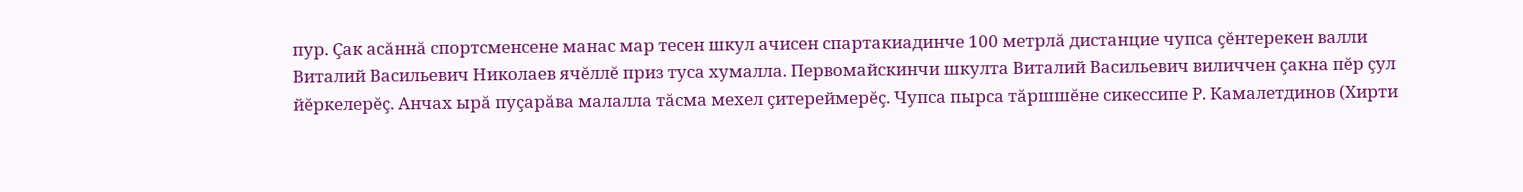пур. Çак асăннă спортсменсене манас мар тесен шкул ачисен спартакиадинче 100 метрлă дистанцие чупса çĕнтерекен валли Виталий Васильевич Николаев ячĕллĕ приз туса хумалла. Первомайскинчи шкулта Виталий Васильевич виличчен çакна пĕр çул йĕркелерĕç. Анчах ырă пуçарăва малалла тăсма мехел çитереймерĕç. Чупса пырса тăршшĕне сикессипе Р. Камалетдинов (Хирти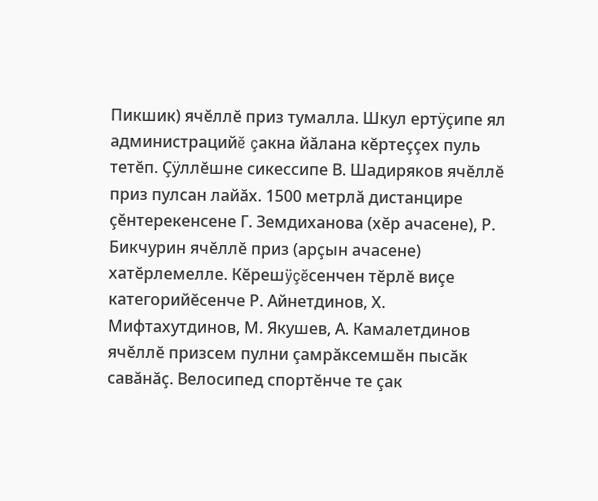Пикшик) ячĕллĕ приз тумалла. Шкул ертÿçипе ял администрацийĕ çакна йăлана кĕртеççех пуль тетĕп. Çÿллĕшне сикессипе В. Шадиряков ячĕллĕ приз пулсан лайăх. 1500 метрлă дистанцире çĕнтерекенсене Г. Земдиханова (хĕр ачасене), Р. Бикчурин ячĕллĕ приз (арçын ачасене) хатĕрлемелле. Кĕрешÿçĕсенчен тĕрлĕ виçе категорийĕсенче Р. Айнетдинов, Х. Мифтахутдинов, М. Якушев, А. Камалетдинов ячĕллĕ призсем пулни çамрăксемшĕн пысăк савăнăç. Велосипед спортĕнче те çак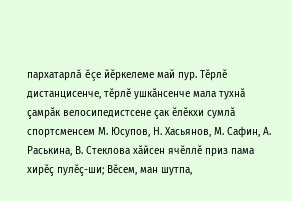пархатарлă ĕçе йĕркелеме май пур. Тĕрлĕ дистанцисенче, тĕрлĕ ушкăнсенче мала тухнă çамрăк велосипедистсене çак ĕлĕкхи сумлă спортсменсем М. Юсупов, Н. Хасьянов, М. Сафин, А. Раськина, В. Стеклова хăйсен ячĕллĕ приз пама хирĕç пулĕç-ши; Вĕсем, ман шутпа,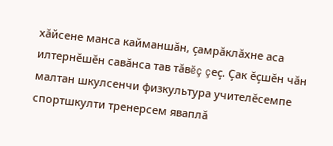хăйсене манса кайманшăн, çамрăклăхне аса илтернĕшĕн савăнса тав тăвĕç çеç. Çак ĕçшĕн чăн малтан шкулсенчи физкультура учителĕсемпе спортшкулти тренерсем яваплă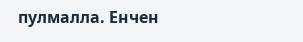пулмалла. Енчен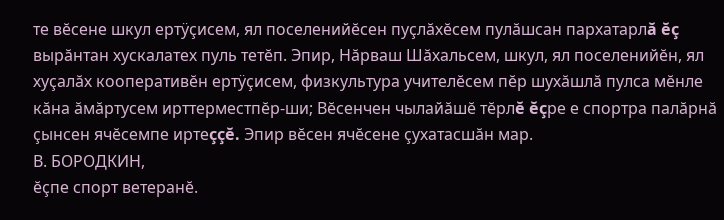те вĕсене шкул ертÿçисем, ял поселенийĕсен пуçлăхĕсем пулăшсан пархатарлă ĕç вырăнтан хускалатех пуль тетĕп. Эпир, Нăрваш Шăхальсем, шкул, ял поселенийĕн, ял хуçалăх кооперативĕн ертÿçисем, физкультура учителĕсем пĕр шухăшлă пулса мĕнле кăна ăмăртусем ирттерместпĕр-ши; Вĕсенчен чылайăшĕ тĕрлĕ ĕçре е спортра палăрнă çынсен ячĕсемпе иртеççĕ. Эпир вĕсен ячĕсене çухатасшăн мар.
В. БОРОДКИН,
ĕçпе спорт ветеранĕ.